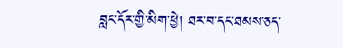བླང་དོར་གྱི་མིག་ཕྱེ། ཐར་བ་དང་ཐམས་ཅད་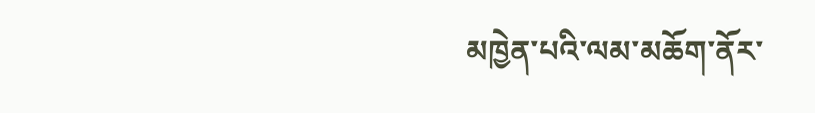མཁྱེན་པའི་ལམ་མཆོག་ནོར་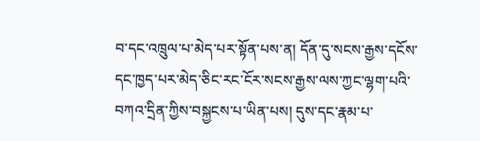བ་དང་འཁྲུལ་པ་མེད་པར་སྟོན་པས་ན། དོན་དུ་སངས་རྒྱས་དངོས་དང་ཁྱད་པར་མེད་ཅིང་རང་ངོར་སངས་རྒྱས་ལས་ཀྱང་ལྷག་པའི་བཀའ་དྲིན་ཀྱིས་བསྐྱངས་པ་ཡིན་པས། དུས་དང་རྣམ་པ་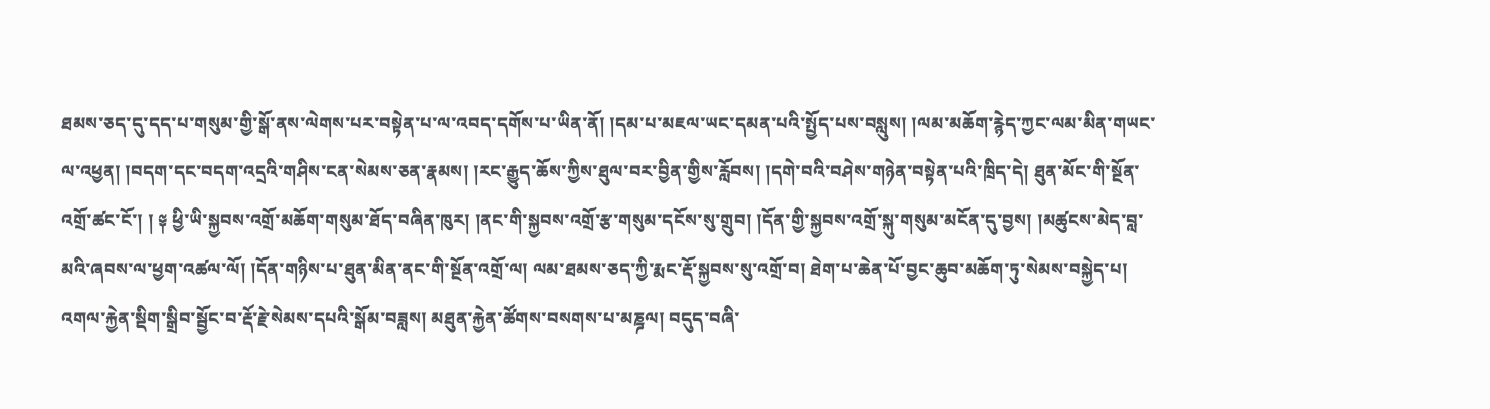ཐམས་ཅད་དུ་དད་པ་གསུམ་གྱི་སྒོ་ནས་ལེགས་པར་བསྟེན་པ་ལ་འབད་དགོས་པ་ཡིན་ནོ། །དམ་པ་མཇལ་ཡང་དམན་པའི་སྤྱོད་པས་བསླུས། །ལམ་མཆོག་རྙེད་ཀྱང་ལམ་མིན་གཡང་ལ་འཕྱན། །བདག་དང་བདག་འདྲའི་གཤིས་ངན་སེམས་ཅན་རྣམས། །རང་རྒྱུད་ཆོས་ཀྱིས་ཐུལ་བར་བྱིན་གྱིས་རློབས། །དགེ་བའི་བཤེས་གཉེན་བསྟེན་པའི་ཁྲིད་དེ། ཐུན་མོང་གི་སྔོན་འགྲོ་ཚང་ངོ་། ། ༈ ཕྱི་ཡི་སྐྱབས་འགྲོ་མཆོག་གསུམ་ཐོད་བཞིན་ཁུར། །ནང་གི་སྐྱབས་འགྲོ་རྩ་གསུམ་དངོས་སུ་གྲུབ། །དོན་གྱི་སྐྱབས་འགྲོ་སྐུ་གསུམ་མངོན་དུ་བྱས། །མཚུངས་མེད་བླ་མའི་ཞབས་ལ་ཕྱག་འཚལ་ལོ། །དོན་གཉིས་པ་ཐུན་མིན་ནང་གི་སྔོན་འགྲོ་ལ། ལམ་ཐམས་ཅད་ཀྱི་རྨང་རྡོ་སྐྱབས་སུ་འགྲོ་བ། ཐེག་པ་ཆེན་པོ་བྱང་ཆུབ་མཆོག་ཏུ་སེམས་བསྐྱེད་པ། འགལ་རྐྱེན་སྡིག་སྒྲིབ་སྦྱོང་བ་རྡོ་རྗེ་སེམས་དཔའི་སྒོམ་བཟླས། མཐུན་རྐྱེན་ཚོགས་བསགས་པ་མཎྜལ། བདུད་བཞི་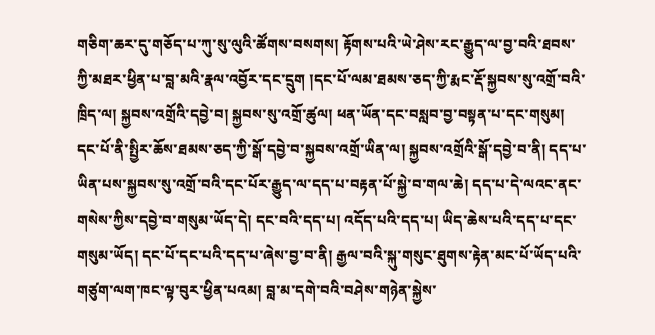གཅིག་ཆར་དུ་གཅོད་པ་ཀུ་སུ་ལུའི་ཚོགས་བསགས། རྟོགས་པའི་ཡེ་ཤེས་རང་རྒྱུད་ལ་བྱ་བའི་ཐབས་ཀྱི་མཐར་ཕྱིན་པ་བླ་མའི་རྣལ་འབྱོར་དང་དྲུག །དང་པོ་ལམ་ཐམས་ཅད་ཀྱི་རྨང་རྡོ་སྐྱབས་སུ་འགྲོ་བའི་ཁྲིད་ལ། སྐྱབས་འགྲོའི་དབྱེ་བ། སྐྱབས་སུ་འགྲོ་ཚུལ། ཕན་ཡོན་དང་བསླབ་བྱ་བསྟན་པ་དང་གསུམ། དང་པོ་ནི་སྤྱིར་ཆོས་ཐམས་ཅད་ཀྱི་སྒོ་དབྱེ་བ་སྐྱབས་འགྲོ་ཡིན་ལ། སྐྱབས་འགྲོའི་སྒོ་དབྱེ་བ་ནི། དད་པ་ཡིན་པས་སྐྱབས་སུ་འགྲོ་བའི་དང་པོར་རྒྱུད་ལ་དད་པ་བརྟན་པོ་སྐྱེ་བ་གལ་ཆེ། དད་པ་དེ་ལའང་ནང་གསེས་ཀྱིས་དབྱེ་བ་གསུམ་ཡོད་དེ། དང་བའི་དད་པ། འདོད་པའི་དད་པ། ཡིད་ཆེས་པའི་དད་པ་དང་གསུམ་ཡོད། དང་པོ་དང་པའི་དད་པ་ཞེས་བྱ་བ་ནི། རྒྱལ་བའི་སྐུ་གསུང་ཐུགས་རྟེན་མང་པོ་ཡོད་པའི་གཙུག་ལག་ཁང་ལྟ་བུར་ཕྱིན་པའམ། བླ་མ་དགེ་བའི་བཤེས་གཉེན་སྐྱེས་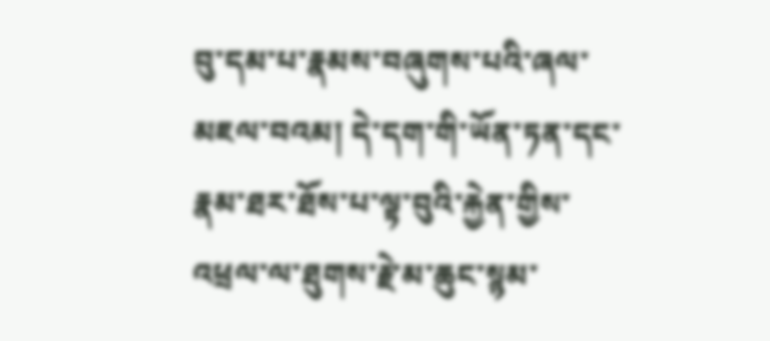བུ་དམ་པ་རྣམས་བཞུགས་པའི་ཞལ་མཇལ་བའམ། དེ་དག་གི་ཡོན་ཏན་དང་རྣམ་ཐར་ཐོས་པ་ལྟ་བུའི་རྐྱེན་གྱིས་འཕྲལ་ལ་ཐུགས་རྗེ་མ་ཆུང་སྙམ་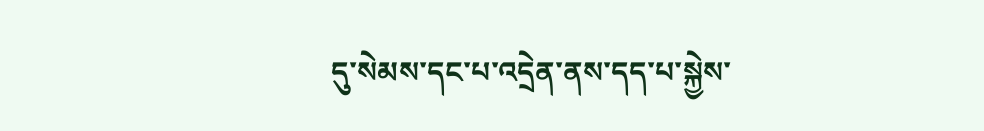དུ་སེམས་དང་པ་འདྲེན་ནས་དད་པ་སྐྱེས་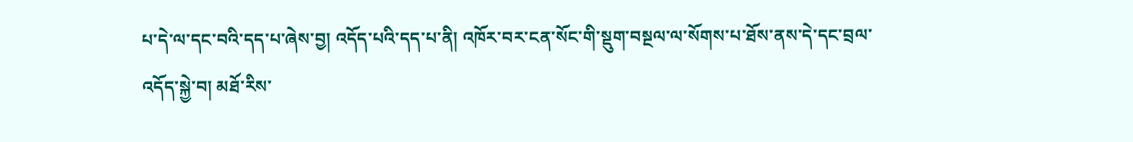པ་དེ་ལ་དང་བའི་དད་པ་ཞེས་བྱ། འདོད་པའི་དད་པ་ནི། འཁོར་བར་ངན་སོང་གི་སྡུག་བསྔལ་ལ་སོགས་པ་ཐོས་ནས་དེ་དང་བྲལ་འདོད་སྐྱེ་བ། མཐོ་རིས་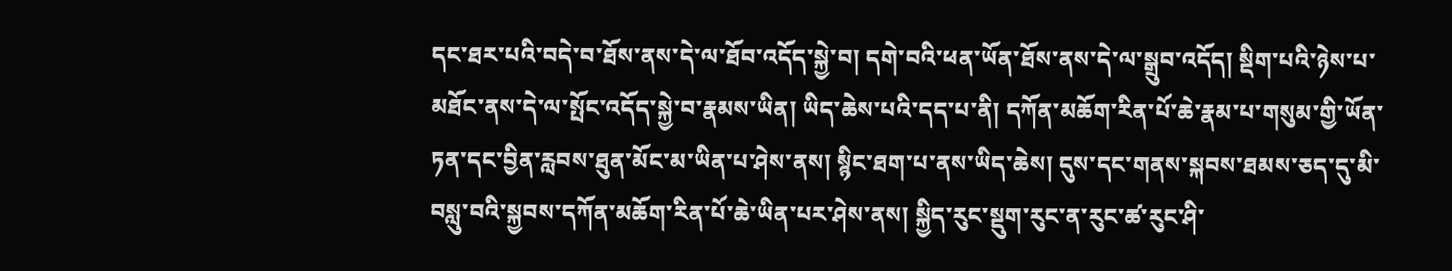དང་ཐར་པའི་བདེ་བ་ཐོས་ནས་དེ་ལ་ཐོབ་འདོད་སྐྱེ་བ། དགེ་བའི་ཕན་ཡོན་ཐོས་ནས་དེ་ལ་སྒྲུབ་འདོད། སྡིག་པའི་ཉེས་པ་མཐོང་ནས་དེ་ལ་སྤོང་འདོད་སྐྱེ་བ་རྣམས་ཡིན། ཡིད་ཆེས་པའི་དད་པ་ནི། དཀོན་མཆོག་རིན་པོ་ཆེ་རྣམ་པ་གསུམ་གྱི་ཡོན་ཏན་དང་བྱིན་རླབས་ཐུན་མོང་མ་ཡིན་པ་ཤེས་ནས། སྙིང་ཐག་པ་ནས་ཡིད་ཆེས། དུས་དང་གནས་སྐབས་ཐམས་ཅད་དུ་མི་བསླུ་བའི་སྐྱབས་དཀོན་མཆོག་རིན་པོ་ཆེ་ཡིན་པར་ཤེས་ནས། སྐྱིད་རུང་སྡུག་རུང་ན་རུང་ཚ་རུང་ཤི་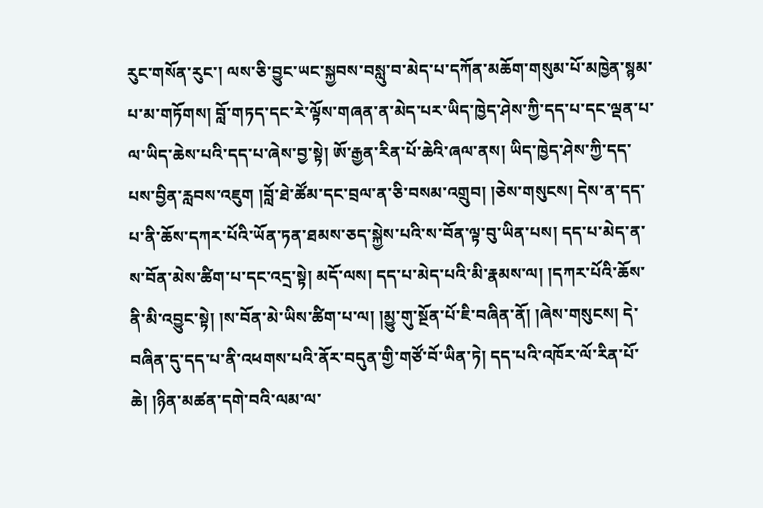རུང་གསོན་རུང་། ལས་ཅི་བྱུང་ཡང་སྐྱབས་བསླུ་བ་མེད་པ་དཀོན་མཆོག་གསུམ་པོ་མཁྱེན་སྙམ་པ་མ་གཏོགས། བློ་གཏད་དང་རེ་ལྟོས་གཞན་ན་མེད་པར་ཡིད་ཁྱེད་ཤེས་ཀྱི་དད་པ་དང་ལྡན་པ་ལ་ཡིད་ཆེས་པའི་དད་པ་ཞེས་བྱ་སྟེ། ཨོ་རྒྱན་རིན་པོ་ཆེའི་ཞལ་ནས། ཡིད་ཁྱེད་ཤེས་ཀྱི་དད་པས་བྱིན་རླབས་འཇུག །བློ་ཐེ་ཚོམ་དང་བྲལ་ན་ཅི་བསམ་འགྲུབ། །ཅེས་གསུངས། དེས་ན་དད་པ་ནི་ཆོས་དཀར་པོའི་ཡོན་ཏན་ཐམས་ཅད་སྐྱེས་པའི་ས་བོན་ལྟ་བུ་ཡིན་པས། དད་པ་མེད་ན་ས་བོན་མེས་ཚིག་པ་དང་འདྲ་སྟེ། མདོ་ལས། དད་པ་མེད་པའི་མི་རྣམས་ལ། །དཀར་པོའི་ཆོས་ནི་མི་འབྱུང་སྟེ། །ས་བོན་མེ་ཡིས་ཚིག་པ་ལ། །མྱུ་གུ་སྔོན་པོ་ཇི་བཞིན་ནོ། །ཞེས་གསུངས། དེ་བཞིན་དུ་དད་པ་ནི་འཕགས་པའི་ནོར་བདུན་གྱི་གཙོ་བོ་ཡིན་ཏེ། དད་པའི་འཁོར་ལོ་རིན་པོ་ཆེ། །ཉིན་མཚན་དགེ་བའི་ལམ་ལ་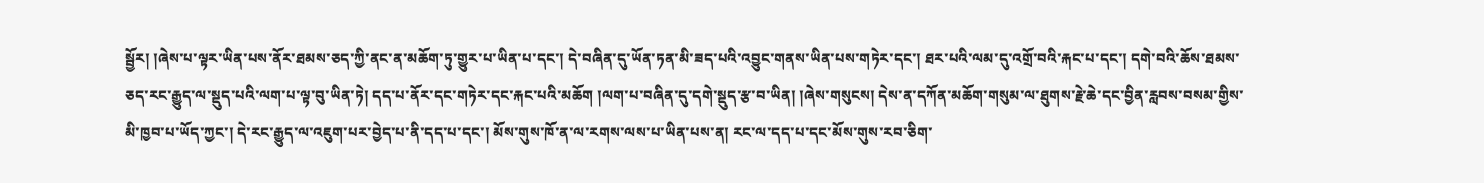སྦྱོར། །ཞེས་པ་ལྟར་ཡིན་པས་ནོར་ཐམས་ཅད་ཀྱི་ནང་ན་མཆོག་ཏུ་གྱུར་པ་ཡིན་པ་དང་། དེ་བཞིན་དུ་ཡོན་ཏན་མི་ཟད་པའི་འབྱུང་གནས་ཡིན་པས་གཏེར་དང་། ཐར་པའི་ལམ་དུ་འགྲོ་བའི་རྐང་པ་དང་། དགེ་བའི་ཆོས་ཐམས་ཅད་རང་རྒྱུད་ལ་སྡུད་པའི་ལག་པ་ལྟ་བུ་ཡིན་ཏེ། དད་པ་ནོར་དང་གཏེར་དང་རྐང་པའི་མཆོག །ལག་པ་བཞིན་དུ་དགེ་སྡུད་རྩ་བ་ཡིན། །ཞེས་གསུངས། དེས་ན་དཀོན་མཆོག་གསུམ་ལ་ཐུགས་རྗེ་ཆེ་དང་བྱིན་རླབས་བསམ་གྱིས་མི་ཁྱབ་པ་ཡོད་ཀྱང་། དེ་རང་རྒྱུད་ལ་འཇུག་པར་བྱེད་པ་ནི་དད་པ་དང་། མོས་གུས་ཁོ་ན་ལ་རགས་ལས་པ་ཡིན་པས་ན། རང་ལ་དད་པ་དང་མོས་གུས་རབ་ཅིག་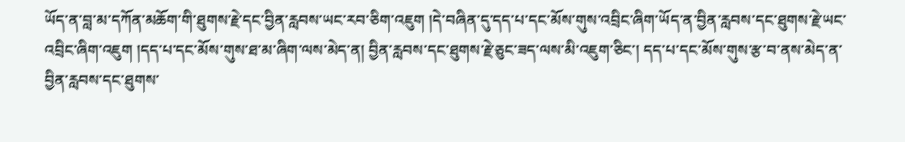ཡོད་ན་བླ་མ་དཀོན་མཆོག་གི་ཐུགས་རྗེ་དང་བྱིན་རླབས་ཡང་རབ་ཅིག་འཇུག །དེ་བཞིན་དུ་དད་པ་དང་མོས་གུས་འབྲིང་ཞིག་ཡོད་ན་བྱིན་རླབས་དང་ཐུགས་རྗེ་ཡང་འབྲིང་ཞིག་འཇུག །དད་པ་དང་མོས་གུས་ཐ་མ་ཞིག་ལས་མེད་ན། བྱིན་རླབས་དང་ཐུགས་རྗེ་ཅུང་ཟད་ལས་མི་འཇུག་ཅིང་། དད་པ་དང་མོས་གུས་རྩ་བ་ནས་མེད་ན་བྱིན་རླབས་དང་ཐུགས་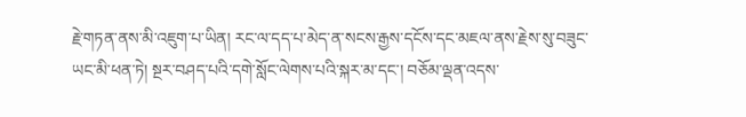རྗེ་གཏན་ནས་མི་འཇུག་པ་ཡིན། རང་ལ་དད་པ་མེད་ན་སངས་རྒྱས་དངོས་དང་མཇལ་ནས་རྗེས་སུ་བཟུང་ཡང་མི་ཕན་ཏེ། སྔར་བཤད་པའི་དགེ་སློང་ལེགས་པའི་སྐར་མ་དང་། བཅོམ་ལྡན་འདས་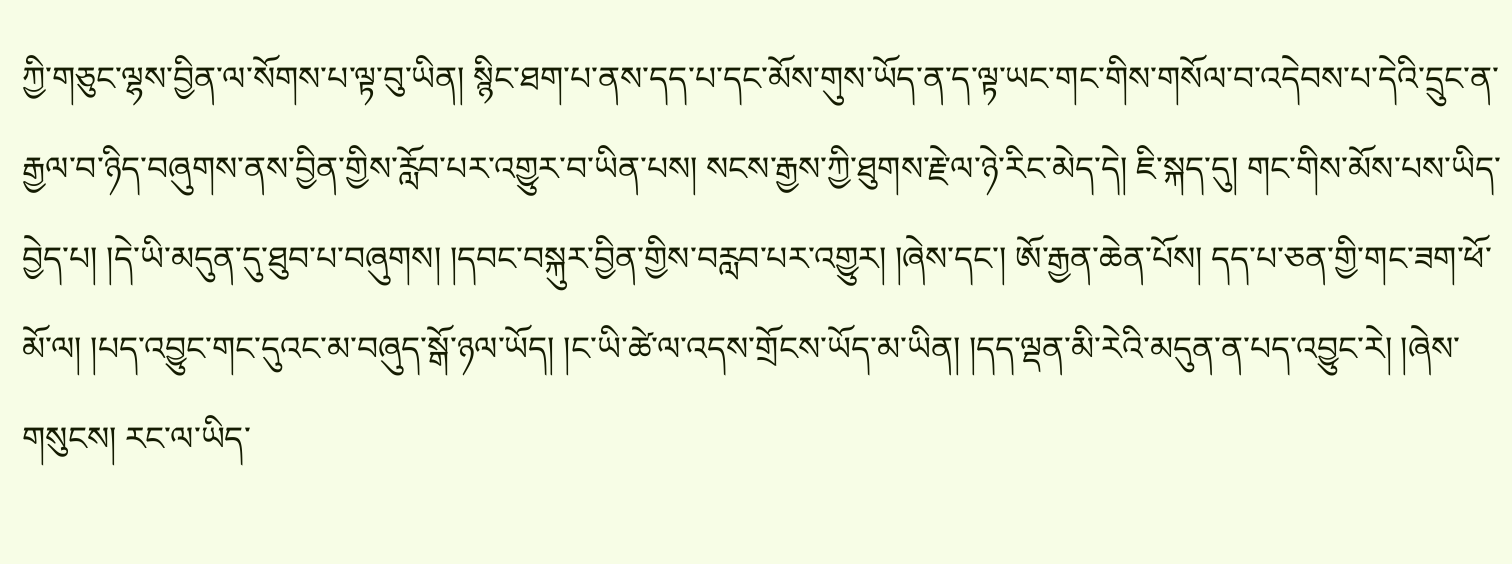ཀྱི་གཅུང་ལྷས་བྱིན་ལ་སོགས་པ་ལྟ་བུ་ཡིན། སྙིང་ཐག་པ་ནས་དད་པ་དང་མོས་གུས་ཡོད་ན་ད་ལྟ་ཡང་གང་གིས་གསོལ་བ་འདེབས་པ་དེའི་དྲུང་ན་རྒྱལ་བ་ཉིད་བཞུགས་ནས་བྱིན་གྱིས་རློབ་པར་འགྱུར་བ་ཡིན་པས། སངས་རྒྱས་ཀྱི་ཐུགས་རྗེ་ལ་ཉེ་རིང་མེད་དེ། ཇི་སྐད་དུ། གང་གིས་མོས་པས་ཡིད་བྱེད་པ། །དེ་ཡི་མདུན་དུ་ཐུབ་པ་བཞུགས། །དབང་བསྐུར་བྱིན་གྱིས་བརླབ་པར་འགྱུར། །ཞེས་དང་། ཨོ་རྒྱན་ཆེན་པོས། དད་པ་ཅན་གྱི་གང་ཟག་ཕོ་མོ་ལ། །པད་འབྱུང་གང་དུའང་མ་བཞུད་སྒོ་ཉལ་ཡོད། །ང་ཡི་ཚེ་ལ་འདས་གྲོངས་ཡོད་མ་ཡིན། །དད་ལྡན་མི་རེའི་མདུན་ན་པད་འབྱུང་རེ། །ཞེས་གསུངས། རང་ལ་ཡིད་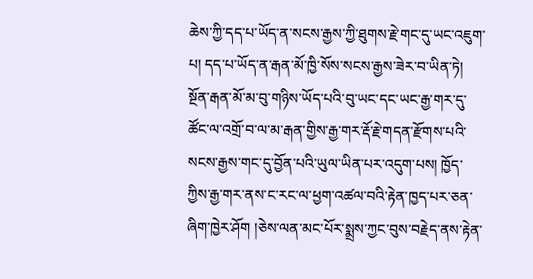ཆེས་ཀྱི་དད་པ་ཡོད་ན་སངས་རྒྱས་ཀྱི་ཐུགས་རྗེ་གང་དུ་ཡང་འཇུག་པ། དད་པ་ཡོད་ན་རྒན་མོ་ཁྱི་སོས་སངས་རྒྱས་ཟེར་བ་ཡིན་ཏེ། སྔོན་རྒན་མོ་མ་བུ་གཉིས་ཡོད་པའི་བུ་ཡང་དང་ཡང་རྒྱ་གར་དུ་ཚོང་ལ་འགྲོ་བ་ལ་མ་རྒན་གྱིས་རྒྱ་གར་རྡོ་རྗེ་གདན་རྫོགས་པའི་སངས་རྒྱས་གང་དུ་བྱོན་པའི་ཡུལ་ཡིན་པར་འདུག་པས། ཁྱོད་ཀྱིས་རྒྱ་གར་ནས་ང་རང་ལ་ཕྱག་འཚལ་བའི་རྟེན་ཁྱད་པར་ཅན་ཞིག་ཁྱེར་ཤོག །ཅེས་ལན་མང་པོར་སྨྲས་ཀྱང་བུས་བརྗེད་ནས་རྟེན་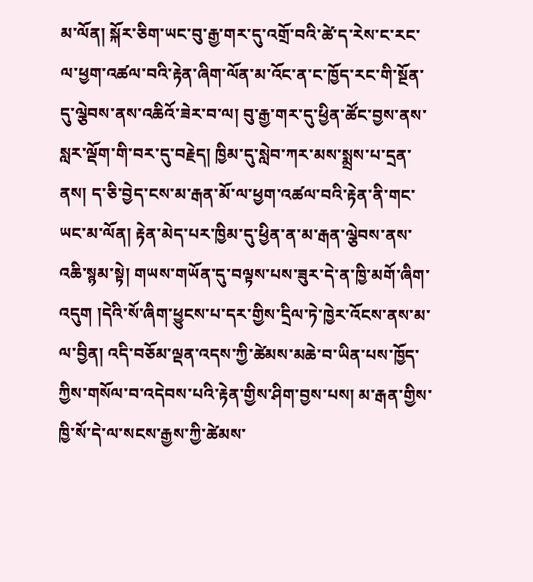མ་ལོན། སྐོར་ཅིག་ཡང་བུ་རྒྱ་གར་དུ་འགྲོ་བའི་ཚེ་ད་རེས་ང་རང་ལ་ཕྱག་འཚལ་བའི་རྟེན་ཞིག་ལོན་མ་འོང་ན་ང་ཁྱོད་རང་གི་སྔོན་དུ་ལྕེབས་ནས་འཆིའོ་ཟེར་བ་ལ། བུ་རྒྱ་གར་དུ་ཕྱིན་ཚོང་བྱས་ནས་སླར་ལྡོག་གི་བར་དུ་བརྗེད། ཁྱིམ་དུ་སླེབ་ཀར་མས་སྨྲས་པ་དྲན་ནས། ད་ཅི་བྱེད་ངས་མ་རྒན་མོ་ལ་ཕྱག་འཚལ་བའི་རྟེན་ནི་གང་ཡང་མ་ལོན། རྟེན་མེད་པར་ཁྱིམ་དུ་ཕྱིན་ན་མ་རྒན་ལྕེབས་ནས་འཆི་སྙམ་སྟེ། གཡས་གཡོན་དུ་བལྟས་པས་ཟུར་དེ་ན་ཁྱི་མགོ་ཞིག་འདུག །དེའི་སོ་ཞིག་ཕྱུངས་པ་དར་གྱིས་དྲིལ་ཏེ་ཁྱེར་འོངས་ནས་མ་ལ་བྱིན། འདི་བཅོམ་ལྡན་འདས་ཀྱི་ཚེམས་མཆེ་བ་ཡིན་པས་ཁྱོད་ཀྱིས་གསོལ་བ་འདེབས་པའི་རྟེན་གྱིས་ཤིག་བྱས་པས། མ་རྒན་གྱིས་ཁྱི་སོ་དེ་ལ་སངས་རྒྱས་ཀྱི་ཚེམས་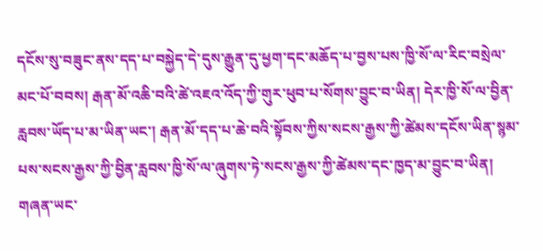དངོས་སུ་བཟུང་ནས་དད་པ་བསྐྱེད་དེ་དུས་རྒྱུན་དུ་ཕྱག་དང་མཆོད་པ་བྱས་པས་ཁྱི་སོ་ལ་རིང་བསྲེལ་མང་པོ་བབས། རྒན་མོ་འཆི་བའི་ཚེ་འཇའ་འོད་ཀྱི་གུར་ཕུབ་པ་སོགས་བྱུང་བ་ཡིན། དེར་ཁྱི་སོ་ལ་བྱིན་རླབས་ཡོད་པ་མ་ཡིན་ཡང་། རྒན་མོ་དད་པ་ཆེ་བའི་སྟོབས་ཀྱིས་སངས་རྒྱས་ཀྱི་ཚེམས་དངོས་ཡིན་སྙམ་པས་སངས་རྒྱས་ཀྱི་བྱིན་རླབས་ཁྱི་སོ་ལ་ཞུགས་ཏེ་སངས་རྒྱས་ཀྱི་ཚེམས་དང་ཁྱད་མ་བྱུང་བ་ཡིན། གཞན་ཡང་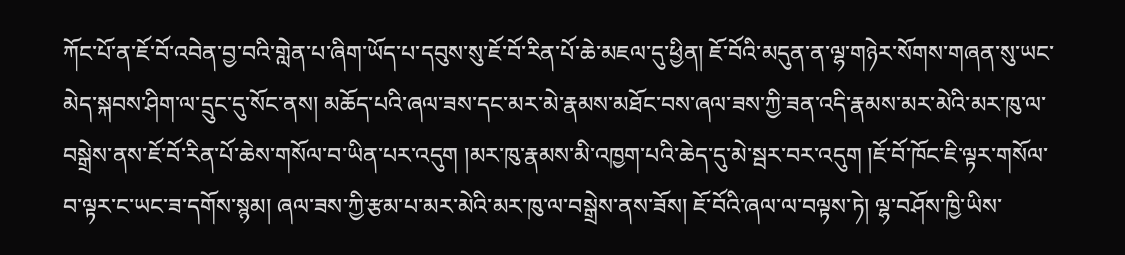ཀོང་པོ་ན་ཇོ་བོ་འབེན་བྱ་བའི་གླེན་པ་ཞིག་ཡོད་པ་དབུས་སུ་ཇོ་བོ་རིན་པོ་ཆེ་མཇལ་དུ་ཕྱིན། ཇོ་བོའི་མདུན་ན་ལྷ་གཉེར་སོགས་གཞན་སུ་ཡང་མེད་སྐབས་ཤིག་ལ་དྲུང་དུ་སོང་ནས། མཆོད་པའི་ཞལ་ཟས་དང་མར་མེ་རྣམས་མཐོང་བས་ཞལ་ཟས་ཀྱི་ཟན་འདི་རྣམས་མར་མེའི་མར་ཁུ་ལ་བསྒྲེས་ནས་ཇོ་བོ་རིན་པོ་ཆེས་གསོལ་བ་ཡིན་པར་འདུག །མར་ཁུ་རྣམས་མི་འཁྱག་པའི་ཆེད་དུ་མེ་སྦར་བར་འདུག །ཇོ་བོ་ཁོང་ཇི་ལྟར་གསོལ་བ་ལྟར་ང་ཡང་ཟ་དགོས་སྙམ། ཞལ་ཟས་ཀྱི་རྩམ་པ་མར་མེའི་མར་ཁུ་ལ་བསྒྲེས་ནས་ཟོས། ཇོ་བོའི་ཞལ་ལ་བལྟས་ཏེ། ལྷ་བཤོས་ཁྱི་ཡིས་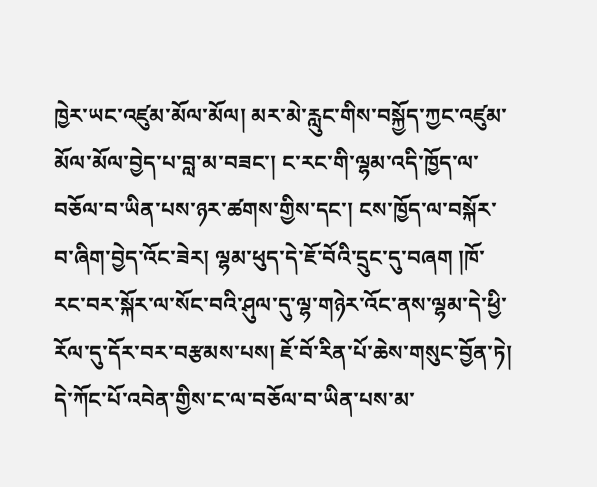ཁྱེར་ཡང་འཛུམ་མོལ་མོལ། མར་མེ་རླུང་གིས་བསྐྱོད་ཀྱང་འཛུམ་མོལ་མོལ་བྱེད་པ་བླ་མ་བཟང་། ང་རང་གི་ལྷམ་འདི་ཁྱོད་ལ་བཅོལ་བ་ཡིན་པས་ཉར་ཚགས་གྱིས་དང་། ངས་ཁྱོད་ལ་བསྐོར་བ་ཞིག་བྱེད་འོང་ཟེར། ལྷམ་ཕུད་དེ་ཇོ་བོའི་དྲུང་དུ་བཞག །ཁོ་རང་བར་སྐོར་ལ་སོང་བའི་ཤུལ་དུ་ལྷ་གཉེར་འོང་ནས་ལྷམ་དེ་ཕྱི་རོལ་དུ་དོར་བར་བརྩམས་པས། ཇོ་བོ་རིན་པོ་ཆེས་གསུང་བྱོན་ཏེ། དེ་ཀོང་པོ་འབེན་གྱིས་ང་ལ་བཅོལ་བ་ཡིན་པས་མ་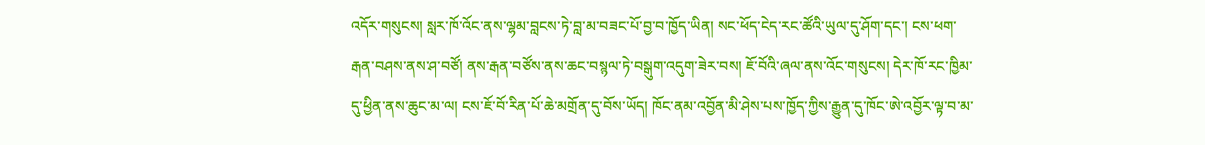འདོར་གསུངས། སླར་ཁོ་འོང་ནས་ལྷམ་བླངས་ཏེ་བླ་མ་བཟང་པོ་བྱ་བ་ཁྱོད་ཡིན། སང་ཕོད་ངེད་རང་ཚོའི་ཡུལ་དུ་ཤོག་དང་། ངས་ཕག་རྒན་བཤས་ནས་ཤ་བཙོ། ནས་རྒན་བཙོས་ནས་ཆང་བསྙལ་ཏེ་བསྒུག་འདུག་ཟེར་བས། ཇོ་བོའི་ཞལ་ནས་འོང་གསུངས། དེར་ཁོ་རང་ཁྱིམ་དུ་ཕྱིན་ནས་ཆུང་མ་ལ། ངས་ཇོ་བོ་རིན་པོ་ཆེ་མགྲོན་དུ་བོས་ཡོད། ཁོང་ནམ་འབྱོན་མི་ཤེས་པས་ཁྱོད་ཀྱིས་རྒྱུན་དུ་ཁོང་ཨེ་འབྱོར་ལྟ་བ་མ་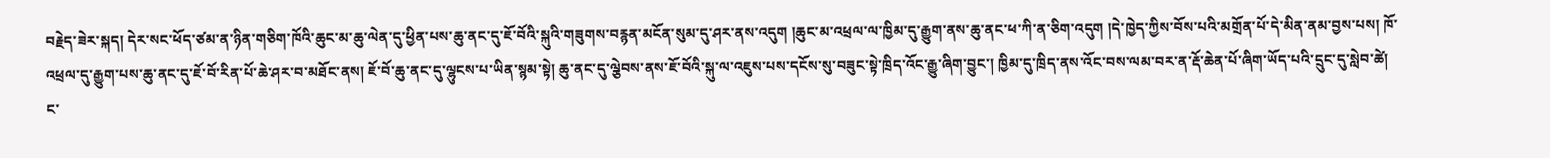བརྗེད་ཟེར་སྐད། དེར་སང་ཕོད་ཙམ་ན་ཉིན་གཅིག་ཁོའི་ཆུང་མ་ཆུ་ལེན་དུ་ཕྱིན་པས་ཆུ་ནང་དུ་ཇོ་བོའི་སྐུའི་གཟུགས་བརྙན་མངོན་སུམ་དུ་ཤར་ནས་འདུག །ཆུང་མ་འཕྲལ་ལ་ཁྱིམ་དུ་རྒྱུག་ནས་ཆུ་ནང་ཕ་ཀི་ན་ཅིག་འདུག །དེ་ཁྱེད་ཀྱིས་བོས་པའི་མགྲོན་པོ་དེ་མིན་ནམ་བྱས་པས། ཁོ་འཕྲལ་དུ་རྒྱུག་པས་ཆུ་ནང་དུ་ཇོ་བོ་རིན་པོ་ཆེ་ཤར་བ་མཐོང་ནས། ཇོ་བོ་ཆུ་ནང་དུ་ལྷུངས་པ་ཡིན་སྙམ་སྟེ། ཆུ་ནང་དུ་ལྕེབས་ནས་ཇོ་བོའི་སྐུ་ལ་འཇུས་པས་དངོས་སུ་བཟུང་སྟེ་ཁྲིད་འོང་རྒྱུ་ཞིག་བྱུང་། ཁྱིམ་དུ་ཁྲིད་ནས་འོང་བས་ལམ་བར་ན་རྡོ་ཆེན་པོ་ཞིག་ཡོད་པའི་དྲུང་དུ་སླེབ་ཚེ། ང་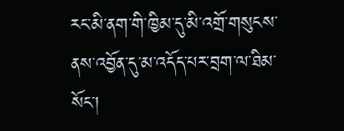རང་མི་ནག་གི་ཁྱིམ་དུ་མི་འགྲོ་གསུངས་ནས་འབྱོན་དུ་མ་འདོད་པར་བྲག་ལ་ཐིམ་སོང་།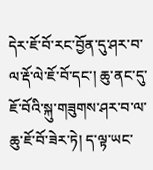དེར་ཇོ་བོ་རང་བྱོན་དུ་ཤར་བ་ལ་རྡོ་ལེ་ཇོ་བོ་དང་། ཆུ་ནང་དུ་ཇོ་བོའི་སྐུ་གཟུགས་ཤར་བ་ལ་ཆུ་ཇོ་བོ་ཟེར་ཏེ། ད་ལྟ་ཡང་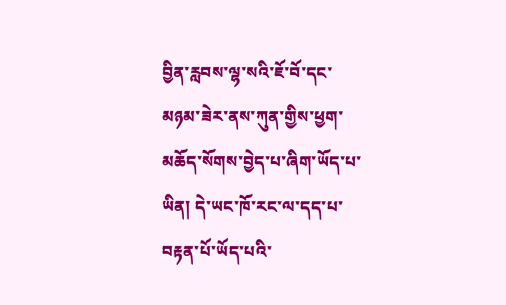བྱིན་རླབས་ལྷ་སའི་ཇོ་བོ་དང་མཉམ་ཟེར་ནས་ཀུན་གྱིས་ཕྱག་མཆོད་སོགས་བྱེད་པ་ཞིག་ཡོད་པ་ཡིན། དེ་ཡང་ཁོ་རང་ལ་དད་པ་བརྟན་པོ་ཡོད་པའི་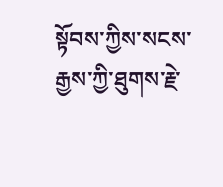སྟོབས་ཀྱིས་སངས་རྒྱས་ཀྱི་ཐུགས་རྗེ་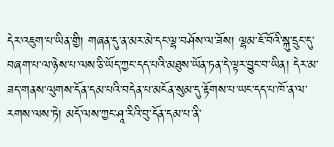དེར་འཇུག་པ་ཡིན་གྱི། གཞན་དུ་ན་མར་མེ་དང་ལྷ་བཤོས་ལ་ཟོས། ལྷམ་ཇོ་བོའི་སྐུ་དྲུང་དུ་བཞག་པ་ལ་ཉེས་པ་ལས་ཅི་ཡོད་ཀྱང་དད་པའི་མཐུས་ཡོན་ཏན་དེ་ལྟར་བྱུང་བ་ཡིན། དེར་མ་ཟད་གནས་ལུགས་དོན་དམ་པའི་བདེན་པ་མངོན་སུམ་དུ་རྟོགས་པ་ཡང་དད་པ་ཁོ་ན་ལ་རགས་ལས་ཏེ། མདོ་ལས་ཀྱང་ཤཱ་རིའི་བུ་དོན་དམ་པ་ནི་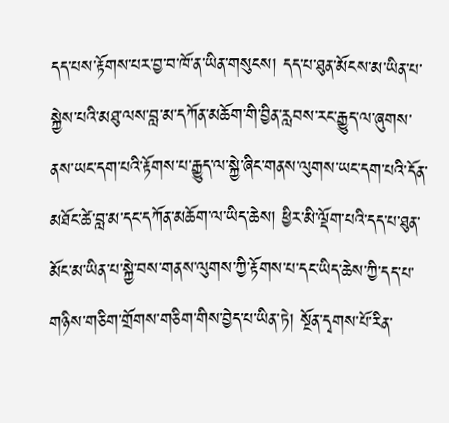དད་པས་རྟོགས་པར་བྱ་བ་ཁོ་ན་ཡིན་གསུངས། དད་པ་ཐུན་མོངས་མ་ཡིན་པ་སྐྱེས་པའི་མཐུ་ལས་བླ་མ་དཀོན་མཆོག་གི་བྱིན་རླབས་རང་རྒྱུད་ལ་ཞུགས་ནས་ཡང་དག་པའི་རྟོགས་པ་རྒྱུད་ལ་སྐྱེ་ཞིང་གནས་ལུགས་ཡང་དག་པའི་དོན་མཐོང་ཚེ་བླ་མ་དང་དཀོན་མཆོག་ལ་ཡིད་ཆེས། ཕྱིར་མི་ལྡོག་པའི་དད་པ་ཐུན་མོང་མ་ཡིན་པ་སྐྱེ་བས་གནས་ལུགས་ཀྱི་རྟོགས་པ་དང་ཡིད་ཆེས་ཀྱི་དད་པ་གཉིས་གཅིག་གྲོགས་གཅིག་གིས་བྱེད་པ་ཡིན་ཏེ། སྔོན་དྭགས་པོ་རིན་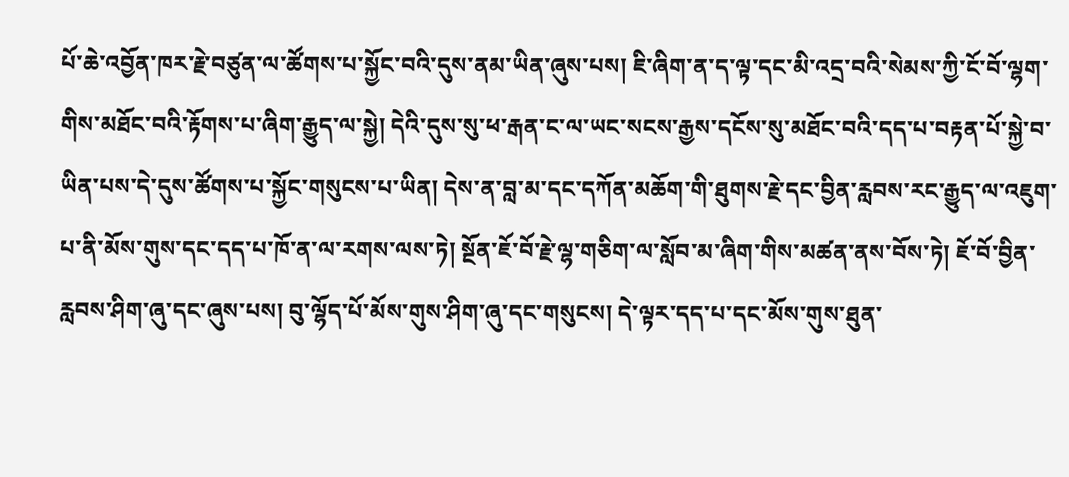པོ་ཆེ་འབྱོན་ཁར་རྗེ་བཙུན་ལ་ཚོགས་པ་སྐྱོང་བའི་དུས་ནམ་ཡིན་ཞུས་པས། ཇི་ཞིག་ན་ད་ལྟ་དང་མི་འདྲ་བའི་སེམས་ཀྱི་ངོ་བོ་ལྷག་གིས་མཐོང་བའི་རྟོགས་པ་ཞིག་རྒྱུད་ལ་སྐྱེ། དེའི་དུས་སུ་ཕ་རྒན་ང་ལ་ཡང་སངས་རྒྱས་དངོས་སུ་མཐོང་བའི་དད་པ་བརྟན་པོ་སྐྱེ་བ་ཡིན་པས་དེ་དུས་ཚོགས་པ་སྐྱོང་གསུངས་པ་ཡིན། དེས་ན་བླ་མ་དང་དཀོན་མཆོག་གི་ཐུགས་རྗེ་དང་བྱིན་རླབས་རང་རྒྱུད་ལ་འཇུག་པ་ནི་མོས་གུས་དང་དད་པ་ཁོ་ན་ལ་རགས་ལས་ཏེ། སྔོན་ཇོ་བོ་རྗེ་ལྷ་གཅིག་ལ་སློབ་མ་ཞིག་གིས་མཚན་ནས་བོས་ཏེ། ཇོ་བོ་བྱིན་རླབས་ཤིག་ཞུ་དང་ཞུས་པས། བུ་ལྷོད་པོ་མོས་གུས་ཤིག་ཞུ་དང་གསུངས། དེ་ལྟར་དད་པ་དང་མོས་གུས་ཐུན་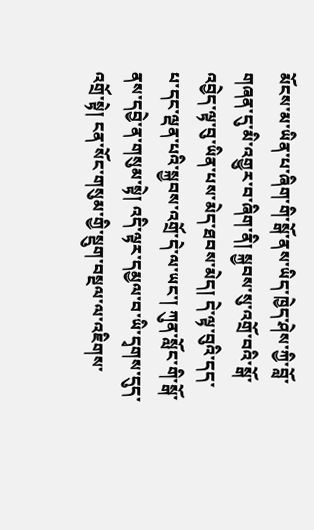མོངས་མ་ཡིན་པ་ཞིག་གི་སྒོ་ནས་ཡིད་ཁྱེད་ཤེས་ཀྱི་བློ་གཞན་དུ་མི་འགྱུར་བ་ཞིག་ནི། སྐྱབས་སུ་འགྲོ་བའི་སྒོ་འབྱེད་ལྟ་བུ་ཡིན་པས་མེད་ཐབས་མེད། དེ་ལྟ་བུའི་དད་པ་དང་ལྡན་པའི་སྐྱབས་འགྲོ་དེ་ལ་ཡང་། ཀུན་སློང་གི་སྒོ་ནས་དབྱེ་ན་གསུམ་སྟེ། འདི་ལྟར་དམྱལ་བ་ཡི་དྭགས་དུད་འགྲོ་སྟེ། ངན་སོང་གསུམ་གྱི་སྡུག་བསྔལ་ལ་འཇིགས་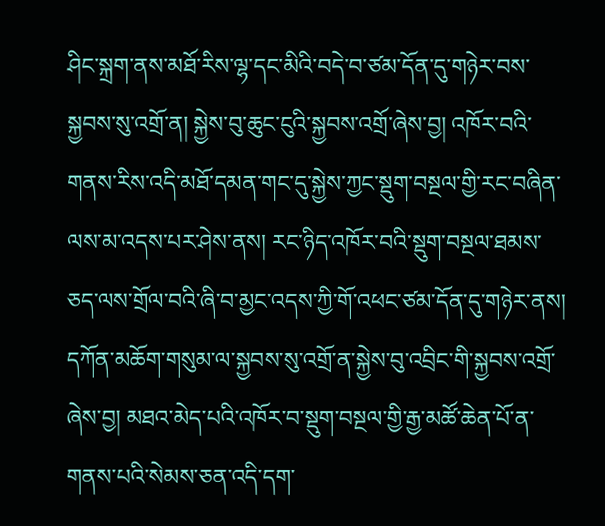ཤིང་སྐྲག་ནས་མཐོ་རིས་ལྷ་དང་མིའི་བདེ་བ་ཙམ་དོན་དུ་གཉེར་བས་སྐྱབས་སུ་འགྲོ་ན། སྐྱེས་བུ་ཆུང་ངུའི་སྐྱབས་འགྲོ་ཞེས་བྱ། འཁོར་བའི་གནས་རིས་འདི་མཐོ་དམན་གང་དུ་སྐྱེས་ཀྱང་སྡུག་བསྔལ་གྱི་རང་བཞིན་ལས་མ་འདས་པར་ཤེས་ནས། རང་ཉིད་འཁོར་བའི་སྡུག་བསྔལ་ཐམས་ཅད་ལས་གྲོལ་བའི་ཞི་བ་མྱང་འདས་ཀྱི་གོ་འཕང་ཙམ་དོན་དུ་གཉེར་ནས། དཀོན་མཆོག་གསུམ་ལ་སྐྱབས་སུ་འགྲོ་ན་སྐྱེས་བུ་འབྲིང་གི་སྐྱབས་འགྲོ་ཞེས་བྱ། མཐའ་མེད་པའི་འཁོར་བ་སྡུག་བསྔལ་གྱི་རྒྱ་མཚོ་ཆེན་པོ་ན་གནས་པའི་སེམས་ཅན་འདི་དག་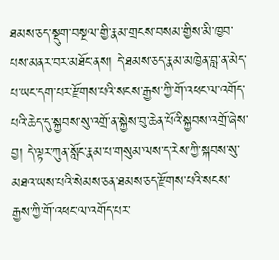ཐམས་ཅད་སྡུག་བསྔལ་གྱི་རྣམ་གྲངས་བསམ་གྱིས་མི་ཁྱབ་པས་མནར་བར་མཐོང་ནས། དེ་ཐམས་ཅད་རྣམ་མཁྱེན་བླ་ན་མེད་པ་ཡང་དག་པར་རྫོགས་པའི་སངས་རྒྱས་ཀྱི་གོ་འཕང་ལ་འགོད་པའི་ཆེད་དུ་སྐྱབས་སུ་འགྲོ་ན་སྐྱེས་བུ་ཆེན་པོའི་སྐྱབས་འགྲོ་ཞེས་བྱ། དེ་ལྟར་ཀུན་སློང་རྣམ་པ་གསུམ་ལས་ད་རེས་ཀྱི་སྐབས་སུ་མཐའ་ཡས་པའི་སེམས་ཅན་ཐམས་ཅད་རྫོགས་པའི་སངས་རྒྱས་ཀྱི་གོ་འཕང་ལ་འགོད་པར་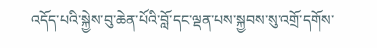འདོད་པའི་སྐྱེས་བུ་ཆེན་པོའི་བློ་དང་ལྡན་པས་སྐྱབས་སུ་འགྲོ་དགོས་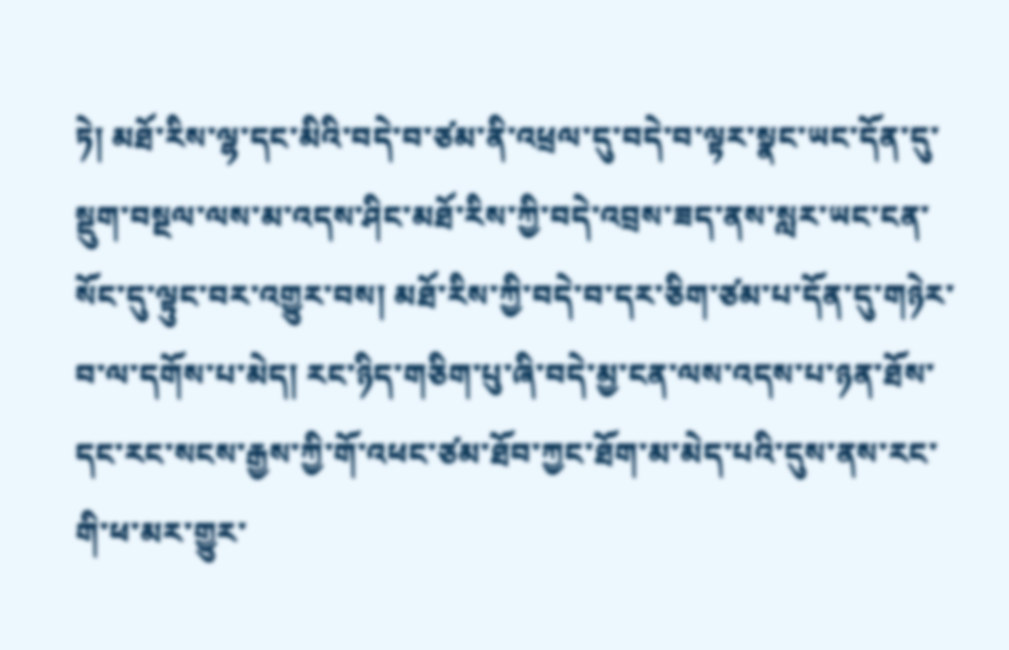ཏེ། མཐོ་རིས་ལྷ་དང་མིའི་བདེ་བ་ཙམ་ནི་འཕྲལ་དུ་བདེ་བ་ལྟར་སྣང་ཡང་དོན་དུ་སྡུག་བསྔལ་ལས་མ་འདས་ཤིང་མཐོ་རིས་ཀྱི་བདེ་འབྲས་ཟད་ནས་སླར་ཡང་ངན་སོང་དུ་ལྟུང་བར་འགྱུར་བས། མཐོ་རིས་ཀྱི་བདེ་བ་དར་ཅིག་ཙམ་པ་དོན་དུ་གཉེར་བ་ལ་དགོས་པ་མེད། རང་ཉིད་གཅིག་པུ་ཞི་བདེ་མྱ་ངན་ལས་འདས་པ་ཉན་ཐོས་དང་རང་སངས་རྒྱས་ཀྱི་གོ་འཕང་ཙམ་ཐོབ་ཀྱང་ཐོག་མ་མེད་པའི་དུས་ནས་རང་གི་ཕ་མར་གྱུར་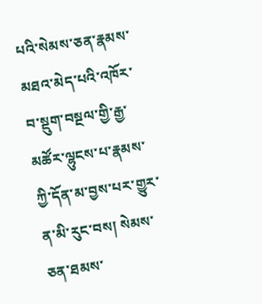པའི་སེམས་ཅན་རྣམས་མཐའ་མེད་པའི་འཁོར་བ་སྡུག་བསྔལ་གྱི་རྒྱ་མཚོར་ལྷུངས་པ་རྣམས་ཀྱི་དོན་མ་བྱས་པར་གྱུར་ན་མི་རུང་བས། སེམས་ཅན་ཐམས་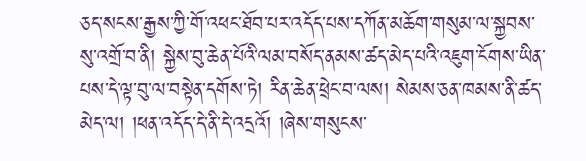ཅད་སངས་རྒྱས་ཀྱི་གོ་འཕང་ཐོབ་པར་འདོད་པས་དཀོན་མཆོག་གསུམ་ལ་སྐྱབས་སུ་འགྲོ་བ་ནི། སྐྱེས་བུ་ཆེན་པོའི་ལམ་བསོད་ནམས་ཚད་མེད་པའི་འཇུག་ངོགས་ཡིན་པས་དེ་ལྟ་བུ་ལ་བསྟེན་དགོས་ཏེ། རིན་ཆེན་ཕྲེང་བ་ལས། སེམས་ཅན་ཁམས་ནི་ཚད་མེད་ལ། །ཕན་འདོད་དེ་ནི་དེ་འདྲའོ། །ཞེས་གསུངས་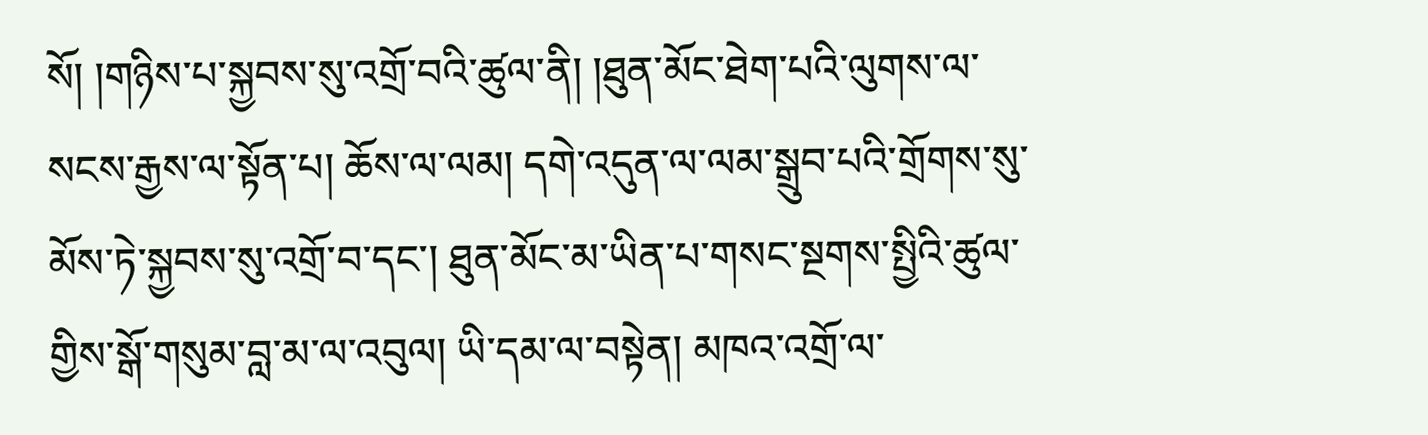སོ། །གཉིས་པ་སྐྱབས་སུ་འགྲོ་བའི་ཚུལ་ནི། །ཐུན་མོང་ཐེག་པའི་ལུགས་ལ་སངས་རྒྱས་ལ་སྟོན་པ། ཆོས་ལ་ལམ། དགེ་འདུན་ལ་ལམ་སྒྲུབ་པའི་གྲོགས་སུ་མོས་ཏེ་སྐྱབས་སུ་འགྲོ་བ་དང་། ཐུན་མོང་མ་ཡིན་པ་གསང་སྔགས་སྤྱིའི་ཚུལ་གྱིས་སྒོ་གསུམ་བླ་མ་ལ་འབུལ། ཡི་དམ་ལ་བསྟེན། མཁའ་འགྲོ་ལ་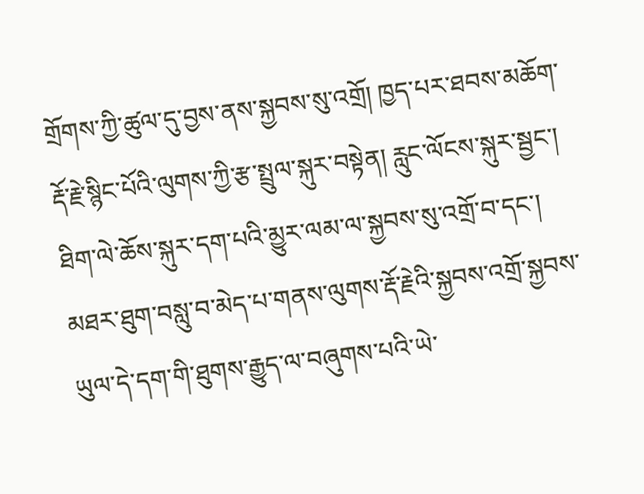གྲོགས་ཀྱི་ཚུལ་དུ་བྱས་ནས་སྐྱབས་སུ་འགྲོ། ཁྱད་པར་ཐབས་མཆོག་རྡོ་རྗེ་སྙིང་པོའི་ལུགས་ཀྱི་རྩ་སྤྲུལ་སྐུར་བསྟེན། རླུང་ལོངས་སྐུར་སྦྱང་། ཐིག་ལེ་ཆོས་སྐུར་དག་པའི་མྱུར་ལམ་ལ་སྐྱབས་སུ་འགྲོ་བ་དང་། མཐར་ཐུག་བསླུ་བ་མེད་པ་གནས་ལུགས་རྡོ་རྗེའི་སྐྱབས་འགྲོ་སྐྱབས་ཡུལ་དེ་དག་གི་ཐུགས་རྒྱུད་ལ་བཞུགས་པའི་ཡེ་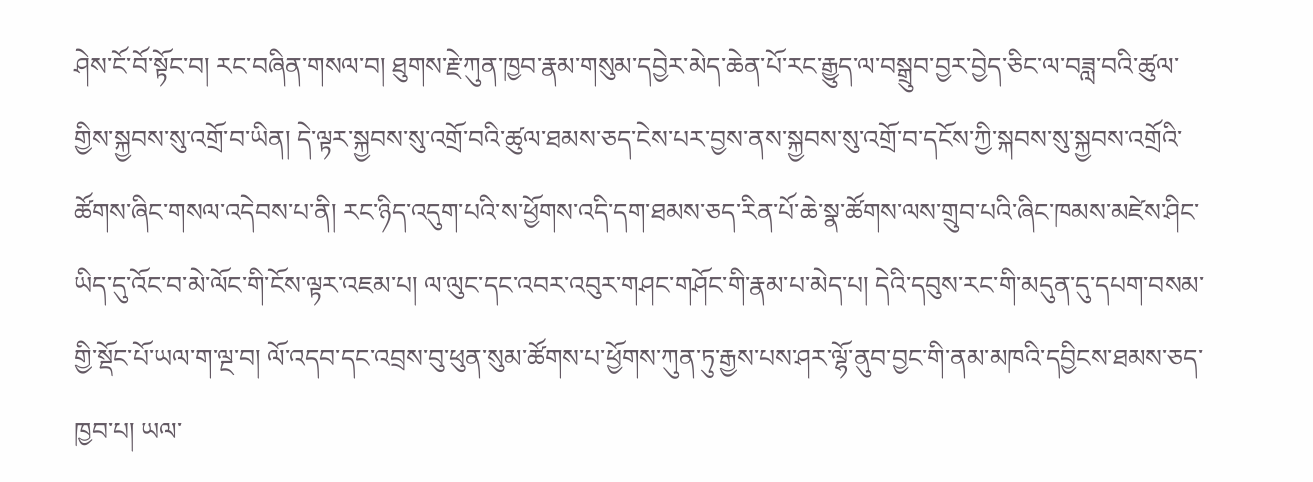ཤེས་ངོ་བོ་སྟོང་བ། རང་བཞིན་གསལ་བ། ཐུགས་རྗེ་ཀུན་ཁྱབ་རྣམ་གསུམ་དབྱེར་མེད་ཆེན་པོ་རང་རྒྱུད་ལ་བསྒྲུབ་བྱར་བྱེད་ཅིང་ལ་བཟླ་བའི་ཚུལ་གྱིས་སྐྱབས་སུ་འགྲོ་བ་ཡིན། དེ་ལྟར་སྐྱབས་སུ་འགྲོ་བའི་ཚུལ་ཐམས་ཅད་ངེས་པར་བྱས་ནས་སྐྱབས་སུ་འགྲོ་བ་དངོས་ཀྱི་སྐབས་སུ་སྐྱབས་འགྲོའི་ཚོགས་ཞིང་གསལ་འདེབས་པ་ནི། རང་ཉིད་འདུག་པའི་ས་ཕྱོགས་འདི་དག་ཐམས་ཅད་རིན་པོ་ཆེ་སྣ་ཚོགས་ལས་གྲུབ་པའི་ཞིང་ཁམས་མཛེས་ཤིང་ཡིད་དུ་འོང་བ་མེ་ལོང་གི་ངོས་ལྟར་འཇམ་པ། ལ་ལུང་དང་འབར་འབུར་གཤང་གཤོང་གི་རྣམ་པ་མེད་པ། དེའི་དབུས་རང་གི་མདུན་དུ་དཔག་བསམ་གྱི་སྡོང་པོ་ཡལ་ག་ལྔ་བ། ལོ་འདབ་དང་འབྲས་བུ་ཕུན་སུམ་ཚོགས་པ་ཕྱོགས་ཀུན་ཏུ་རྒྱས་པས་ཤར་ལྷོ་ནུབ་བྱང་གི་ནམ་མཁའི་དབྱིངས་ཐམས་ཅད་ཁྱབ་པ། ཡལ་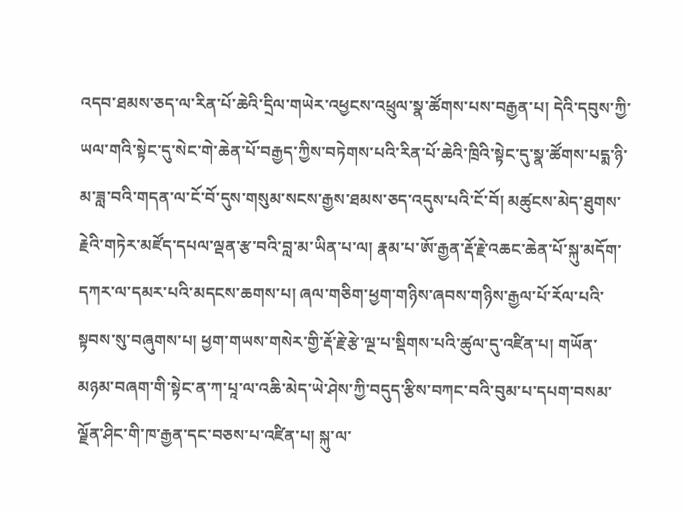འདབ་ཐམས་ཅད་ལ་རིན་པོ་ཆེའི་དྲིལ་གཡེར་འཕྱངས་འཕྲུལ་སྣ་ཚོགས་པས་བརྒྱན་པ། དེའི་དབུས་ཀྱི་ཡལ་གའི་སྟེང་དུ་སེང་གེ་ཆེན་པོ་བརྒྱད་ཀྱིས་བཏེགས་པའི་རིན་པོ་ཆེའི་ཁྲིའི་སྟེང་དུ་སྣ་ཚོགས་པདྨ་ཉི་མ་ཟླ་བའི་གདན་ལ་ངོ་བོ་དུས་གསུམ་སངས་རྒྱས་ཐམས་ཅད་འདུས་པའི་ངོ་བོ། མཚུངས་མེད་ཐུགས་རྗེའི་གཏེར་མཛོད་དཔལ་ལྡན་རྩ་བའི་བླ་མ་ཡིན་པ་ལ། རྣམ་པ་ཨོ་རྒྱན་རྡོ་རྗེ་འཆང་ཆེན་པོ་སྐུ་མདོག་དཀར་ལ་དམར་པའི་མདངས་ཆགས་པ། ཞལ་གཅིག་ཕྱག་གཉིས་ཞབས་གཉིས་རྒྱལ་པོ་རོལ་པའི་སྟབས་སུ་བཞུགས་པ། ཕྱག་གཡས་གསེར་གྱི་རྡོ་རྗེ་རྩེ་ལྔ་པ་སྡིགས་པའི་ཚུལ་དུ་འཛིན་པ། གཡོན་མཉམ་བཞག་གི་སྟེང་ན་ཀ་པཱ་ལ་འཆི་མེད་ཡེ་ཤེས་ཀྱི་བདུད་རྩིས་བཀང་བའི་བུམ་པ་དཔག་བསམ་ལྗོན་ཤིང་གི་ཁ་རྒྱན་དང་བཅས་པ་འཛིན་པ། སྐུ་ལ་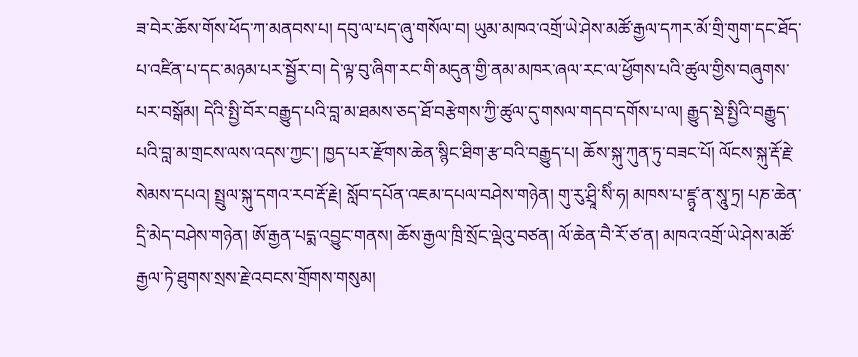ཟ་བེར་ཆོས་གོས་ཕོད་ཀ་མནབས་པ། དབུ་ལ་པད་ཞུ་གསོལ་བ། ཡུམ་མཁའ་འགྲོ་ཡེ་ཤེས་མཚོ་རྒྱལ་དཀར་མོ་གྲི་གུག་དང་ཐོད་པ་འཛིན་པ་དང་མཉམ་པར་སྦྱོར་བ། དེ་ལྟ་བུ་ཞིག་རང་གི་མདུན་གྱི་ནམ་མཁར་ཞལ་རང་ལ་ཕྱོགས་པའི་ཚུལ་གྱིས་བཞུགས་པར་བསྒོམ། དེའི་སྤྱི་བོར་བརྒྱུད་པའི་བླ་མ་ཐམས་ཅད་ཐོ་བརྩེགས་ཀྱི་ཚུལ་དུ་གསལ་གདབ་དགོས་པ་ལ། རྒྱུད་སྡེ་སྤྱིའི་བརྒྱུད་པའི་བླ་མ་གྲངས་ལས་འདས་ཀྱང་། ཁྱད་པར་རྫོགས་ཆེན་སྙིང་ཐིག་རྩ་བའི་བརྒྱུད་པ། ཆོས་སྐུ་ཀུན་ཏུ་བཟང་པོ། ལོངས་སྐུ་རྡོ་རྗེ་སེམས་དཔའ། སྤྲུལ་སྐུ་དགའ་རབ་རྡོ་རྗེ། སློབ་དཔོན་འཇམ་དཔལ་བཤེས་གཉེན། གུ་རུ་ཤྲཱི་སིཾ་ཧ། མཁས་པ་ཛྙྭ་ན་སཱུ་ཏྲ། པཎ་ཆེན་དྲི་མེད་བཤེས་གཉེན། ཨོ་རྒྱན་པདྨ་འབྱུང་གནས། ཆོས་རྒྱལ་ཁྲི་སྲོང་ལྡེའུ་བཙན། ལོ་ཆེན་བཻ་རོ་ཙ་ན། མཁའ་འགྲོ་ཡེ་ཤེས་མཚོ་རྒྱལ་ཏེ་ཐུགས་སྲས་རྗེ་འབངས་གྲོགས་གསུམ།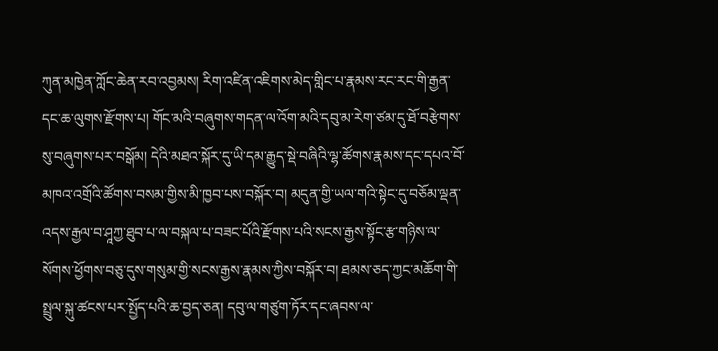ཀུན་མཁྱེན་ཀློང་ཆེན་རབ་འབྱམས། རིག་འཛིན་འཇིགས་མེད་གླིང་པ་རྣམས་རང་རང་གི་རྒྱན་དང་ཆ་ལུགས་རྫོགས་པ། གོང་མའི་བཞུགས་གདན་ལ་འོག་མའི་དབུ་མ་རེག་ཙམ་དུ་ཐོ་བརྩེགས་སུ་བཞུགས་པར་བསྒོམ། དེའི་མཐའ་སྐོར་དུ་ཡི་དམ་རྒྱུད་སྡེ་བཞིའི་ལྷ་ཚོགས་རྣམས་དང་དཔའ་བོ་མཁའ་འགྲོའི་ཚོགས་བསམ་གྱིས་མི་ཁྱབ་པས་བསྐོར་བ། མདུན་གྱི་ཡལ་གའི་སྟེང་དུ་བཅོམ་ལྡན་འདས་རྒྱལ་བ་ཤཱཀྱ་ཐུབ་པ་ལ་བསྐལ་པ་བཟང་པོའི་རྫོགས་པའི་སངས་རྒྱས་སྟོང་རྩ་གཉིས་ལ་སོགས་ཕྱོགས་བཅུ་དུས་གསུམ་གྱི་སངས་རྒྱས་རྣམས་ཀྱིས་བསྐོར་བ། ཐམས་ཅད་ཀྱང་མཆོག་གི་སྤྲུལ་སྐུ་ཚངས་པར་སྤྱོད་པའི་ཆ་བྱད་ཅན། དབུ་ལ་གཙུག་ཏོར་དང་ཞབས་ལ་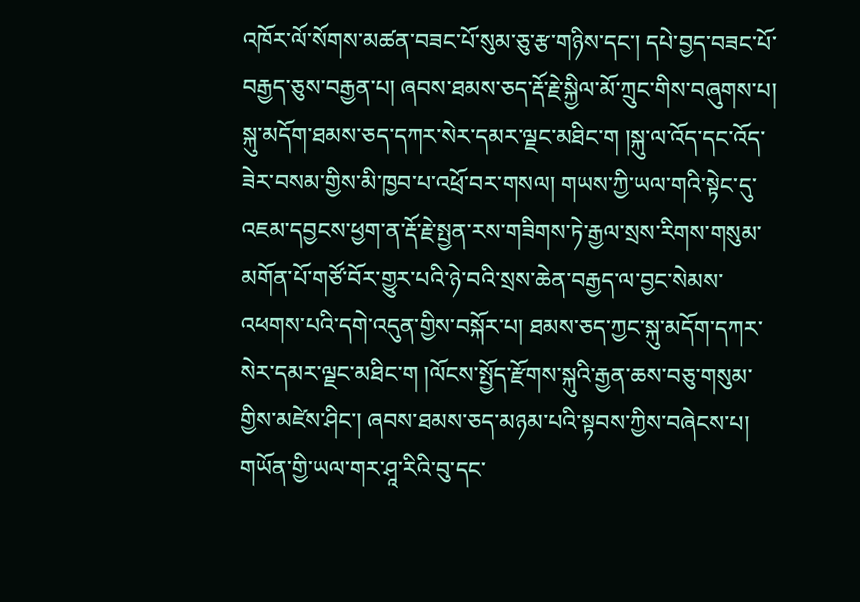འཁོར་ལོ་སོགས་མཚན་བཟང་པོ་སུམ་ཅུ་རྩ་གཉིས་དང་། དཔེ་བྱད་བཟང་པོ་བརྒྱད་ཅུས་བརྒྱན་པ། ཞབས་ཐམས་ཅད་རྡོ་རྗེ་སྐྱིལ་མོ་ཀྲུང་གིས་བཞུགས་པ། སྐུ་མདོག་ཐམས་ཅད་དཀར་སེར་དམར་ལྗང་མཐིང་ག །སྐུ་ལ་འོད་དང་འོད་ཟེར་བསམ་གྱིས་མི་ཁྱབ་པ་འཕྲོ་བར་གསལ། གཡས་ཀྱི་ཡལ་གའི་སྟེང་དུ་འཇམ་དབྱངས་ཕྱག་ན་རྡོ་རྗེ་སྤྱན་རས་གཟིགས་ཏེ་རྒྱལ་སྲས་རིགས་གསུམ་མགོན་པོ་གཙོ་བོར་གྱུར་པའི་ཉེ་བའི་སྲས་ཆེན་བརྒྱད་ལ་བྱང་སེམས་འཕགས་པའི་དགེ་འདུན་གྱིས་བསྐོར་པ། ཐམས་ཅད་ཀྱང་སྐུ་མདོག་དཀར་སེར་དམར་ལྗང་མཐིང་ག །ལོངས་སྤྱོད་རྫོགས་སྐུའི་རྒྱན་ཆས་བཅུ་གསུམ་གྱིས་མཛེས་ཤིང་། ཞབས་ཐམས་ཅད་མཉམ་པའི་སྟབས་ཀྱིས་བཞེངས་པ། གཡོན་གྱི་ཡལ་གར་ཤཱ་རིའི་བུ་དང་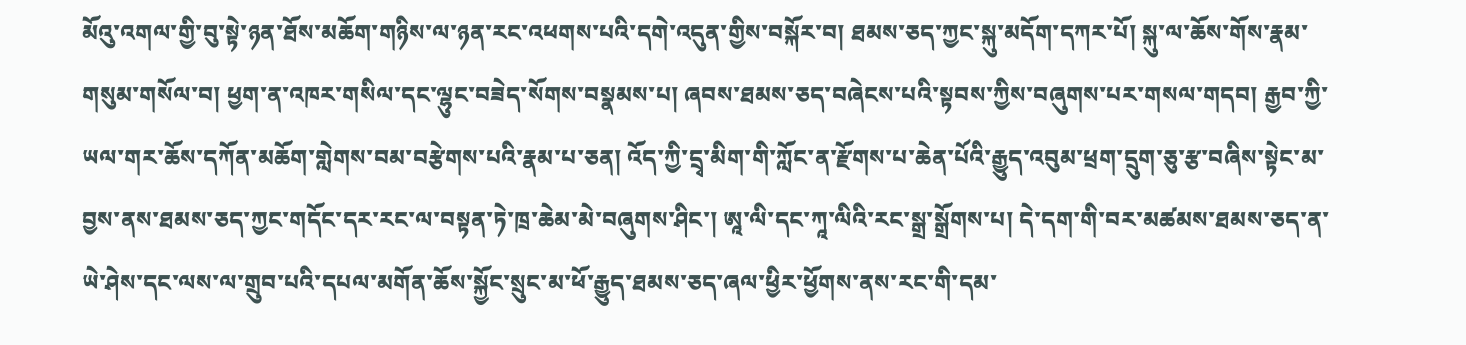མོའུ་འགལ་གྱི་བུ་སྟེ་ཉན་ཐོས་མཆོག་གཉིས་ལ་ཉན་རང་འཕགས་པའི་དགེ་འདུན་གྱིས་བསྐོར་བ། ཐམས་ཅད་ཀྱང་སྐུ་མདོག་དཀར་པོ། སྐུ་ལ་ཆོས་གོས་རྣམ་གསུམ་གསོལ་བ། ཕྱག་ན་འཁར་གསིལ་དང་ལྷུང་བཟེད་སོགས་བསྣམས་པ། ཞབས་ཐམས་ཅད་བཞེངས་པའི་སྟབས་ཀྱིས་བཞུགས་པར་གསལ་གདབ། རྒྱབ་ཀྱི་ཡལ་གར་ཆོས་དཀོན་མཆོག་གླེགས་བམ་བརྩེགས་པའི་རྣམ་པ་ཅན། འོད་ཀྱི་དྲྭ་མིག་གི་ཀློང་ན་རྫོགས་པ་ཆེན་པོའི་རྒྱུད་འབུམ་ཕྲག་དྲུག་ཅུ་རྩ་བཞིས་སྟེང་མ་བྱས་ནས་ཐམས་ཅད་ཀྱང་གདོང་དར་རང་ལ་བསྟན་ཏེ་ཁྲ་ཆེམ་མེ་བཞུགས་ཤིང་། ཨཱ་ལི་དང་ཀཱ་ལིའི་རང་སྒྲ་སྒྲོགས་པ། དེ་དག་གི་བར་མཚམས་ཐམས་ཅད་ན་ཡེ་ཤེས་དང་ལས་ལ་གྲུབ་པའི་དཔལ་མགོན་ཆོས་སྐྱོང་སྲུང་མ་ཕོ་རྒྱུད་ཐམས་ཅད་ཞལ་ཕྱིར་ཕྱོགས་ནས་རང་གི་དམ་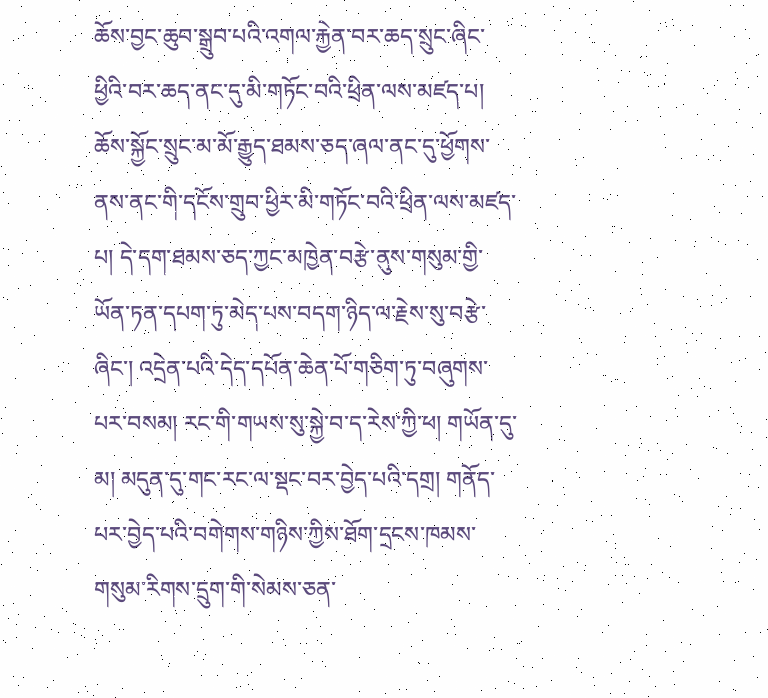ཆོས་བྱང་ཆུབ་སྒྲུབ་པའི་འགལ་རྐྱེན་བར་ཆད་སྲུང་ཞིང་ཕྱིའི་བར་ཆད་ནང་དུ་མི་གཏོང་བའི་ཕྲིན་ལས་མཛད་པ། ཆོས་སྐྱོང་སྲུང་མ་མོ་རྒྱུད་ཐམས་ཅད་ཞལ་ནང་དུ་ཕྱོགས་ནས་ནང་གི་དངོས་གྲུབ་ཕྱིར་མི་གཏོང་བའི་ཕྲིན་ལས་མཛད་པ། དེ་དག་ཐམས་ཅད་ཀྱང་མཁྱེན་བརྩེ་ནུས་གསུམ་གྱི་ཡོན་ཏན་དཔག་ཏུ་མེད་པས་བདག་ཉིད་ལ་རྗེས་སུ་བརྩེ་ཞིང་། འདྲེན་པའི་དེད་དཔོན་ཆེན་པོ་གཅིག་ཏུ་བཞུགས་པར་བསམ། རང་གི་གཡས་སུ་སྐྱེ་བ་ད་རེས་ཀྱི་ཕ། གཡོན་དུ་མ། མདུན་དུ་གང་རང་ལ་སྡང་བར་བྱེད་པའི་དགྲ། གནོད་པར་བྱེད་པའི་བགེགས་གཉིས་ཀྱིས་ཐོག་དྲངས་ཁམས་གསུམ་རིགས་དྲུག་གི་སེམས་ཅན་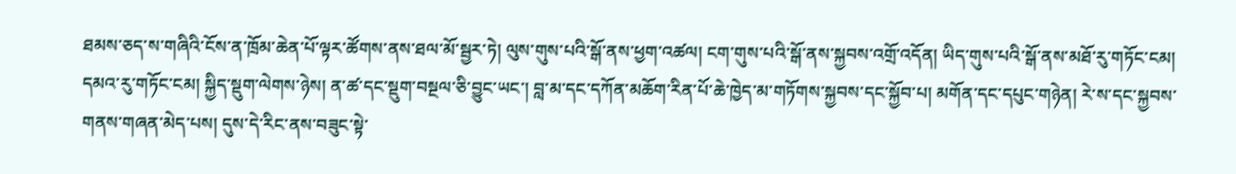ཐམས་ཅད་ས་གཞིའི་ངོས་ན་ཁྲོམ་ཆེན་པོ་ལྟར་ཚོགས་ནས་ཐལ་མོ་སྦྱར་ཏེ། ལུས་གུས་པའི་སྒོ་ནས་ཕྱག་འཚལ། ངག་གུས་པའི་སྒོ་ནས་སྐྱབས་འགྲོ་འདོན། ཡིད་གུས་པའི་སྒོ་ནས་མཐོ་རུ་གཏོང་ངམ། དམའ་རུ་གཏོང་ངམ། སྐྱིད་སྡུག་ལེགས་ཉེས། ན་ཚ་དང་སྡུག་བསྔལ་ཅི་བྱུང་ཡང་། བླ་མ་དང་དཀོན་མཆོག་རིན་པོ་ཆེ་ཁྱེད་མ་གཏོགས་སྐྱབས་དང་སྐྱོབ་པ། མགོན་དང་དཔུང་གཉེན། རེ་ས་དང་སྐྱབས་གནས་གཞན་མེད་པས། དུས་དེ་རིང་ནས་བཟུང་སྟེ་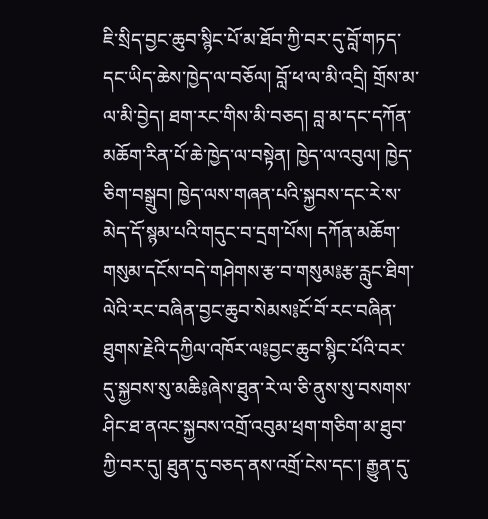ཇི་སྲིད་བྱང་ཆུབ་སྙིང་པོ་མ་ཐོབ་ཀྱི་བར་དུ་བློ་གཏད་དང་ཡིད་ཆེས་ཁྱེད་ལ་བཅོལ། བློ་ཕ་ལ་མི་འདྲི། གྲོས་མ་ལ་མི་བྱེད། ཐག་རང་གིས་མི་བཅད། བླ་མ་དང་དཀོན་མཆོག་རིན་པོ་ཆེ་ཁྱེད་ལ་བསྟེན། ཁྱེད་ལ་འབུལ། ཁྱེད་ཅིག་བསྒྲུབ། ཁྱེད་ལས་གཞན་པའི་སྐྱབས་དང་རེ་ས་མེད་དོ་སྙམ་པའི་གདུང་བ་དྲག་པོས། དཀོན་མཆོག་གསུམ་དངོས་བདེ་གཤེགས་རྩ་བ་གསུམ༔རྩ་རླུང་ཐིག་ལེའི་རང་བཞིན་བྱང་ཆུབ་སེམས༔ངོ་བོ་རང་བཞིན་ཐུགས་རྗེའི་དཀྱིལ་འཁོར་ལ༔བྱང་ཆུབ་སྙིང་པོའི་བར་དུ་སྐྱབས་སུ་མཆི༔ཞེས་ཐུན་རེ་ལ་ཅི་ནུས་སུ་བསགས་ཤིང་ཐ་ནའང་སྐྱབས་འགྲོ་འབུམ་ཕྲག་གཅིག་མ་ཐུབ་ཀྱི་བར་དུ། ཐུན་དུ་བཅད་ནས་འགྲོ་ངེས་དང་། རྒྱུན་དུ་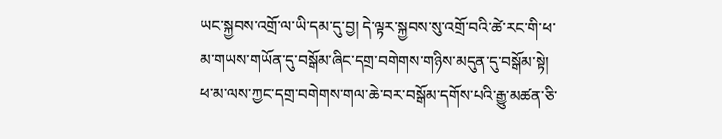ཡང་སྐྱབས་འགྲོ་ལ་ཡི་དམ་དུ་བྱ། དེ་ལྟར་སྐྱབས་སུ་འགྲོ་བའི་ཚེ་རང་གི་ཕ་མ་གཡས་གཡོན་དུ་བསྒོམ་ཞིང་དགྲ་བགེགས་གཉིས་མདུན་དུ་བསྒོམ་སྟེ། ཕ་མ་ལས་ཀྱང་དགྲ་བགེགས་གལ་ཆེ་བར་བསྒོམ་དགོས་པའི་རྒྱུ་མཚན་ཅི་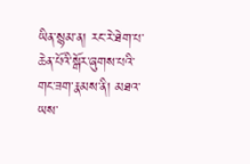ཡིན་སྙམ་ན། རང་རེ་ཐེག་པ་ཆེན་པོའི་སྒོར་ཞུགས་པའི་གང་ཟག་རྣམས་ནི། མཐའ་ཡས་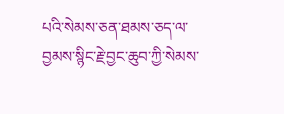པའི་སེམས་ཅན་ཐམས་ཅད་ལ་བྱམས་སྙིང་རྗེ་བྱང་ཆུབ་ཀྱི་སེམས་